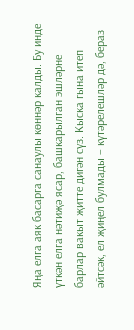Яңа елга аяк басарга санаулы көннәр калды. Бу инде үткән елга нәтиҗә ясар, башкарылган эшләрне барлар вакыт җитте дигән сүз. Кыска гына итеп әйтсәк, ел җиңел булмады – күтәрелешләр дә, бераз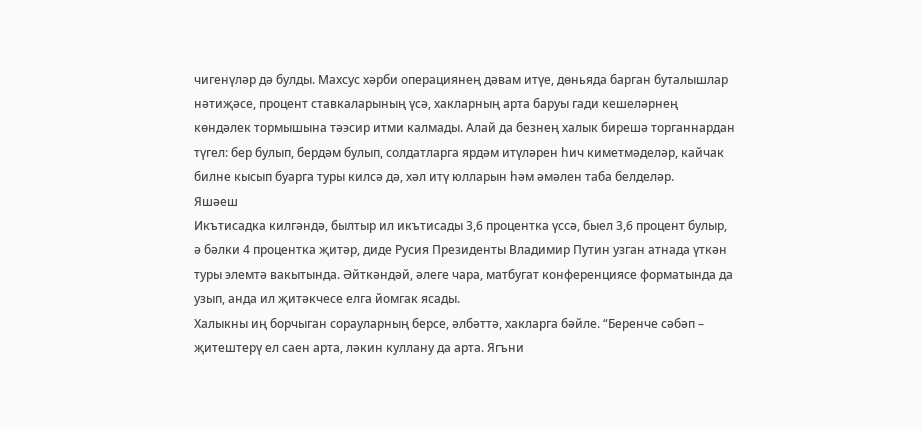чигенүләр дә булды. Махсус хәрби операциянең дәвам итүе, дөньяда барган буталышлар нәтиҗәсе, процент ставкаларының үсә, хакларның арта баруы гади кешеләрнең көндәлек тормышына тәэсир итми калмады. Алай да безнең халык бирешә торганнардан түгел: бер булып, бердәм булып, солдатларга ярдәм итүләрен һич киметмәделәр, кайчак билне кысып буарга туры килсә дә, хәл итү юлларын һәм әмәлен таба белделәр.
Яшәеш
Икътисадка килгәндә, былтыр ил икътисады 3,6 процентка үссә, быел 3,6 процент булыр, ә бәлки 4 процентка җитәр, диде Русия Президенты Владимир Путин узган атнада үткән туры элемтә вакытында. Әйткәндәй, әлеге чара, матбугат конференциясе форматында да узып, анда ил җитәкчесе елга йомгак ясады.
Халыкны иң борчыган сорауларның берсе, әлбәттә, хакларга бәйле. “Беренче сәбәп – җитештерү ел саен арта, ләкин куллану да арта. Ягъни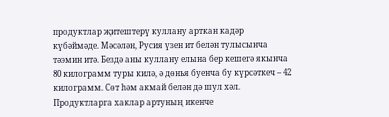продуктлар җитештерү куллану арткан кадәр күбәймәде. Мәсәлән, Русия үзен ит белән тулысынча тәэмин итә. Бездә аны куллану елына бер кешегә якынча 80 килограмм туры килә, ә дөнья буенча бу күрсәткеч – 42 килограмм. Сөт һәм акмай белән дә шул хәл. Продуктларга хаклар артуның икенче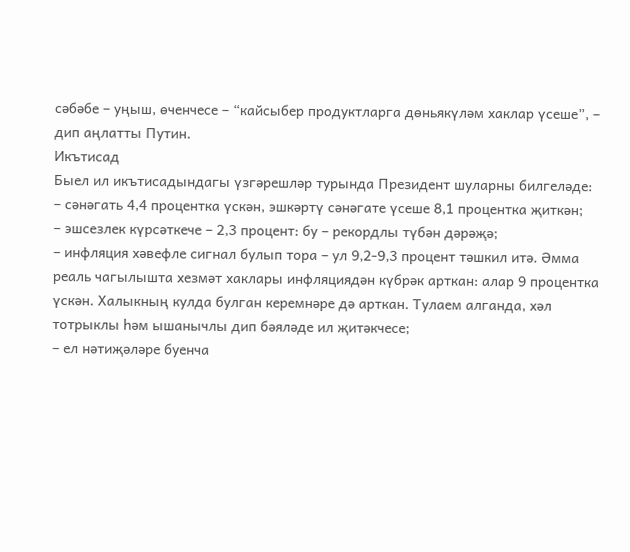сәбәбе – уңыш, өченчесе – “кайсыбер продуктларга дөньякүләм хаклар үсеше”, – дип аңлатты Путин.
Икътисад
Быел ил икътисадындагы үзгәрешләр турында Президент шуларны билгеләде:
– сәнәгать 4,4 процентка үскән, эшкәртү сәнәгате үсеше 8,1 процентка җиткән;
– эшсезлек күрсәткече – 2,3 процент: бу – рекордлы түбән дәрәҗә;
– инфляция хәвефле сигнал булып тора – ул 9,2-9,3 процент тәшкил итә. Әмма реаль чагылышта хезмәт хаклары инфляциядән күбрәк арткан: алар 9 процентка үскән. Халыкның кулда булган керемнәре дә арткан. Тулаем алганда, хәл тотрыклы һәм ышанычлы дип бәяләде ил җитәкчесе;
– ел нәтиҗәләре буенча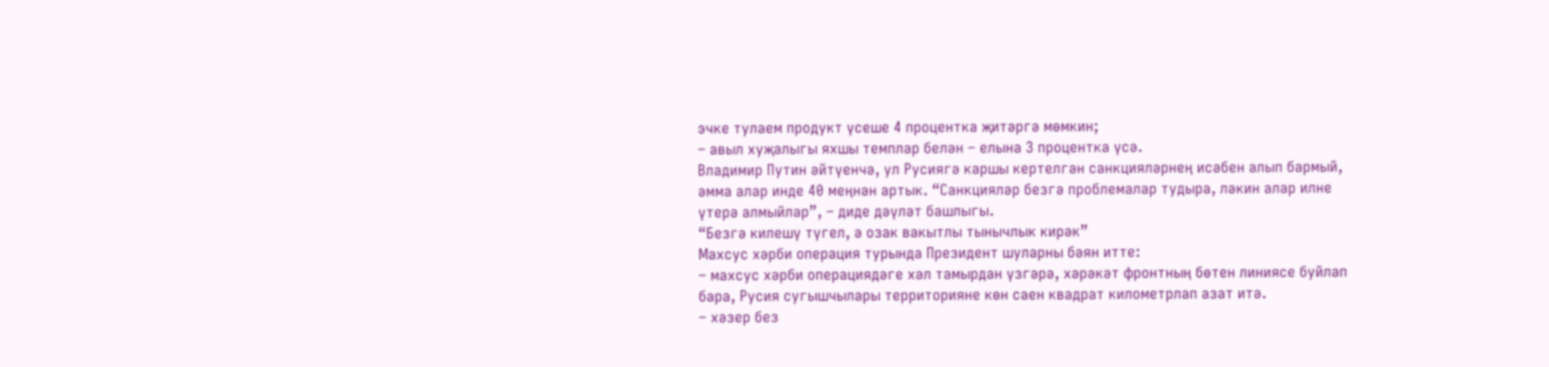эчке тулаем продукт үсеше 4 процентка җитәргә мөмкин;
– авыл хуҗалыгы яхшы темплар белән – елына 3 процентка үсә.
Владимир Путин әйтүенчә, ул Русиягә каршы кертелгән санкцияләрнең исәбен алып бармый, әмма алар инде 40 меңнән артык. “Санкцияләр безгә проблемалар тудыра, ләкин алар илне үтерә алмыйлар”, – диде дәүләт башлыгы.
“Безгә килешү түгел, ә озак вакытлы тынычлык кирәк”
Махсус хәрби операция турында Президент шуларны бәян итте:
– махсус хәрби операциядәге хәл тамырдан үзгәрә, хәрәкәт фронтның бөтен линиясе буйлап бара, Русия сугышчылары территорияне көн саен квадрат километрлап азат итә.
– хәзер без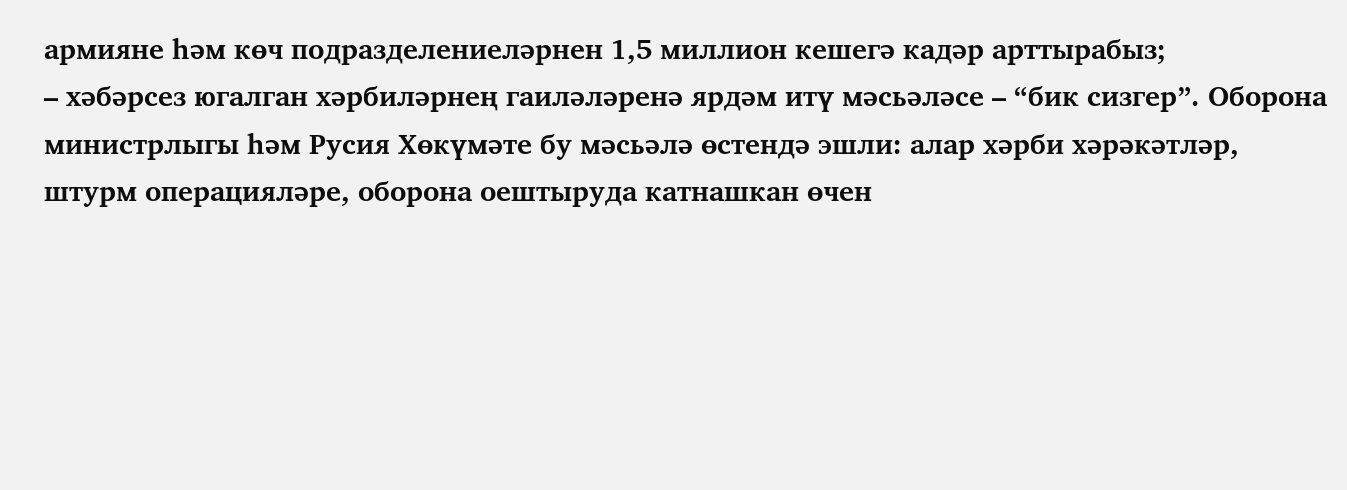армияне һәм көч подразделениеләрнен 1,5 миллион кешегә кадәр арттырабыз;
– хәбәрсез югалган хәрбиләрнең гаиләләренә ярдәм итү мәсьәләсе – “бик сизгер”. Оборона министрлыгы һәм Русия Хөкүмәте бу мәсьәлә өстендә эшли: алар хәрби хәрәкәтләр, штурм операцияләре, оборона оештыруда катнашкан өчен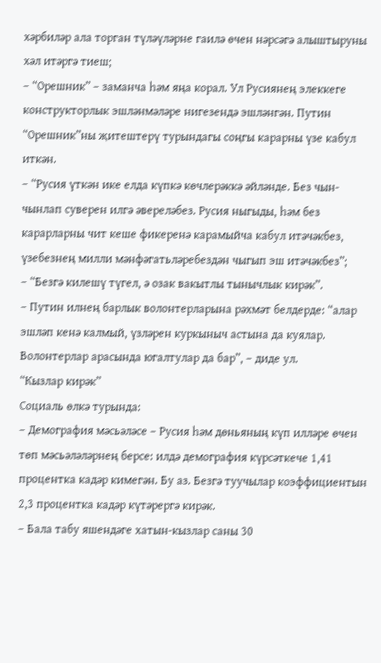хәрбиләр ала торган түләүләрне гаилә өчен нәрсәгә алыштыруны хәл итәргә тиеш;
– “Орешник” – заманча һәм яңа корал. Ул Русиянең элеккеге конструкторлык эшләнмәләре нигезендә эшләнгән. Путин “Орешник”ны җитештерү турындагы соңгы карарны үзе кабул иткән.
– “Русия үткән ике елда күпкә көчлерәккә әйләнде. Без чын-чынлап суверен илгә әвереләбез. Русия ныгыды, һәм без карарларны чит кеше фикеренә карамыйча кабул итәчәкбез, үзебезнең милли мәнфәгатьләребездән чыгып эш итәчәкбез”;
– “Безгә килешү түгел, ә озак вакытлы тынычлык кирәк”.
– Путин илнең барлык волонтерларына рәхмәт белдерде: “алар эшләп кенә калмый, үзләрен куркыныч астына да куялар. Волонтерлар арасында югалтулар да бар”, – диде ул.
“Кызлар кирәк”
Социаль өлкә турында:
– Демография мәсьәләсе – Русия һәм дөньяның күп илләре өчен төп мәсьәләләрнең берсе: илдә демография күрсәткече 1,41 процентка кадәр кимегән. Бу аз. Безгә туучылар коэффициентын 2,3 процентка кадәр күтәрергә кирәк.
– Бала табу яшендәге хатын-кызлар саны 30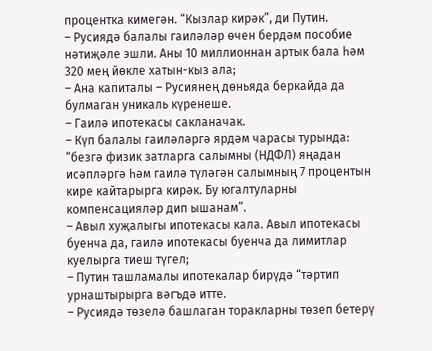процентка кимегән. “Кызлар кирәк”, ди Путин.
– Русиядә балалы гаиләләр өчен бердәм пособие нәтиҗәле эшли. Аны 10 миллионнан артык бала һәм 320 мең йөкле хатын-кыз ала;
– Ана капиталы – Русиянең дөньяда беркайда да булмаган уникаль күренеше.
– Гаилә ипотекасы сакланачак.
– Күп балалы гаиләләргә ярдәм чарасы турында: “безгә физик затларга салымны (НДФЛ) яңадан исәпләргә һәм гаилә түләгән салымның 7 процентын кире кайтарырга кирәк. Бу югалтуларны компенсацияләр дип ышанам”.
– Авыл хуҗалыгы ипотекасы кала. Авыл ипотекасы буенча да, гаилә ипотекасы буенча да лимитлар куелырга тиеш түгел;
– Путин ташламалы ипотекалар бирүдә “тәртип урнаштырырга вәгъдә итте.
– Русиядә төзелә башлаган торакларны төзеп бетерү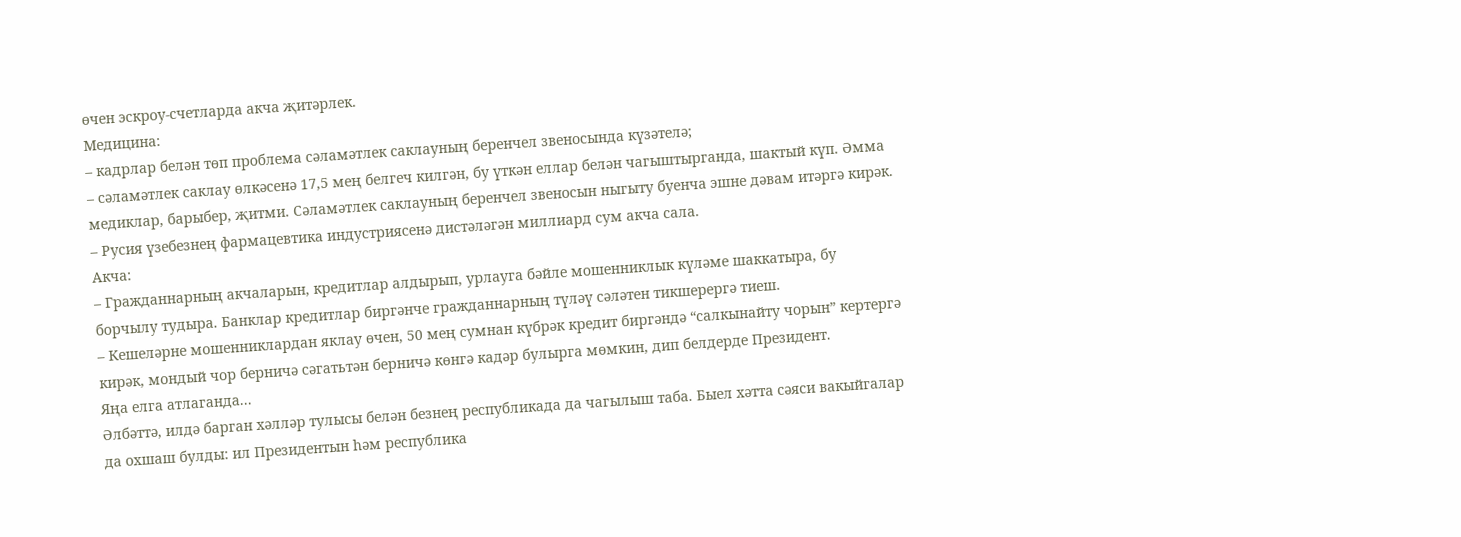өчен эскроу-счетларда акча җитәрлек.
Медицина:
– кадрлар белән төп проблема сәламәтлек саклауның беренчел звеносында күзәтелә;
– сәламәтлек саклау өлкәсенә 17,5 мең белгеч килгән, бу үткән еллар белән чагыштырганда, шактый күп. Әмма медиклар, барыбер, җитми. Сәламәтлек саклауның беренчел звеносын ныгыту буенча эшне дәвам итәргә кирәк.
– Русия үзебезнең фармацевтика индустриясенә дистәләгән миллиард сум акча сала.
Акча:
– Гражданнарның акчаларын, кредитлар алдырып, урлауга бәйле мошенниклык күләме шаккатыра, бу борчылу тудыра. Банклар кредитлар биргәнче гражданнарның түләү сәләтен тикшерергә тиеш.
– Кешеләрне мошенниклардан яклау өчен, 50 мең сумнан күбрәк кредит биргәндә “салкынайту чорын” кертергә кирәк, мондый чор берничә сәгатьтән берничә көнгә кадәр булырга мөмкин, дип белдерде Президент.
Яңа елга атлаганда...
Әлбәттә, илдә барган хәлләр тулысы белән безнең республикада да чагылыш таба. Быел хәтта сәяси вакыйгалар да охшаш булды: ил Президентын һәм республика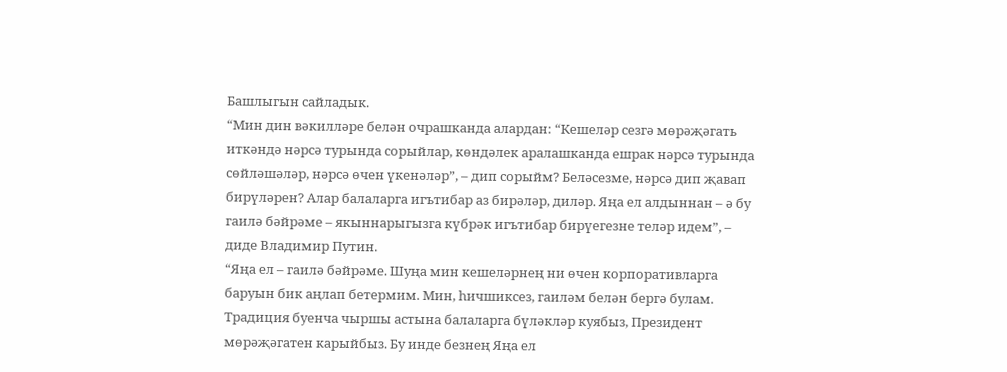Башлыгын сайладык.
“Мин дин вәкилләре белән очрашканда алардан: “Кешеләр сезгә мөрәҗәгать иткәндә нәрсә турында сорыйлар, көндәлек аралашканда ешрак нәрсә турында сөйләшәләр, нәрсә өчен үкенәләр”, – дип сорыйм? Беләсезме, нәрсә дип җавап бирүләрен? Алар балаларга игътибар аз бирәләр, диләр. Яңа ел алдыннан – ә бу гаилә бәйрәме – якыннарыгызга күбрәк игътибар бирүегезне теләр идем”, – диде Владимир Путин.
“Яңа ел – гаилә бәйрәме. Шуңа мин кешеләрнең ни өчен корпоративларга баруын бик аңлап бетермим. Мин, һичшиксез, гаиләм белән бергә булам. Традиция буенча чыршы астына балаларга бүләкләр куябыз, Президент мөрәҗәгатен карыйбыз. Бу инде безнең Яңа ел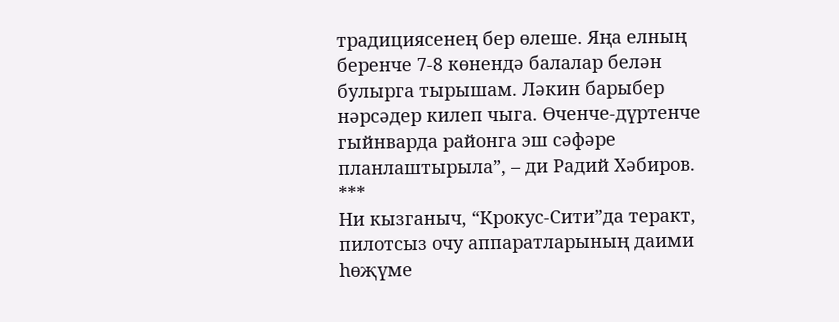традициясенең бер өлеше. Яңа елның беренче 7-8 көнендә балалар белән булырга тырышам. Ләкин барыбер нәрсәдер килеп чыга. Өченче-дүртенче гыйнварда районга эш сәфәре планлаштырыла”, – ди Радий Хәбиров.
***
Ни кызганыч, “Крокус-Сити”да теракт, пилотсыз очу аппаратларының даими һөҗүме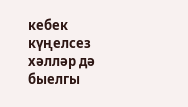кебек күңелсез хәлләр дә быелгы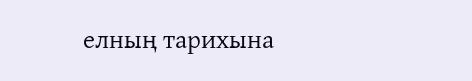елның тарихына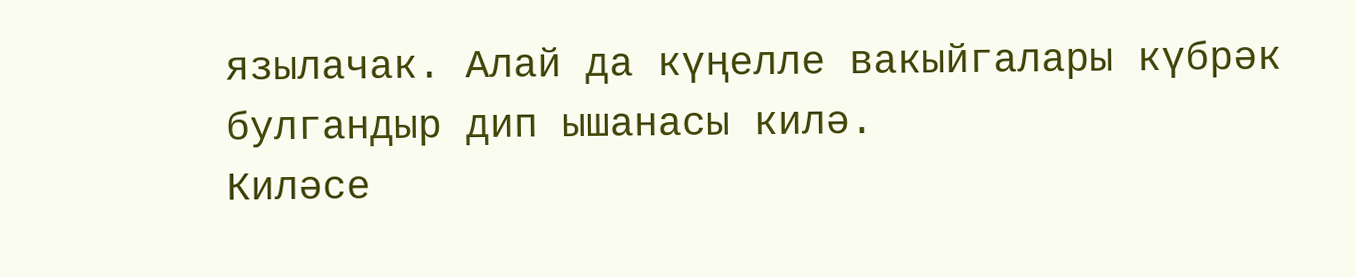язылачак. Алай да күңелле вакыйгалары күбрәк булгандыр дип ышанасы килә.
Киләсе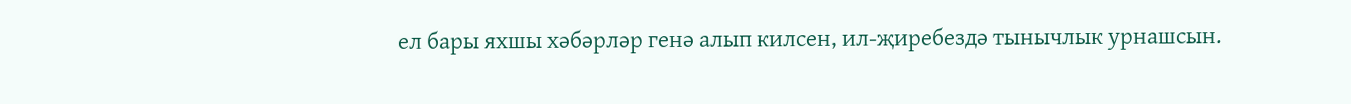ел бары яхшы хәбәрләр генә алып килсен, ил-җиребездә тынычлык урнашсын.